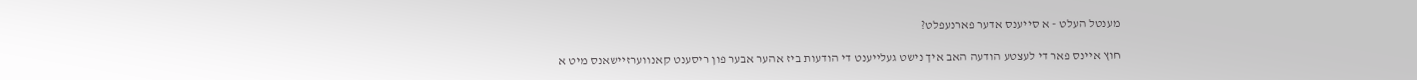מענטל העלט - א סייענס אדער פארנעפלט?

חוץ אײנס פאר די לעצטע הודעה האב איך נישט געלײענט די הודעות ביז אהער אבער פון ריסענט קאנװערזײשאנס מיט א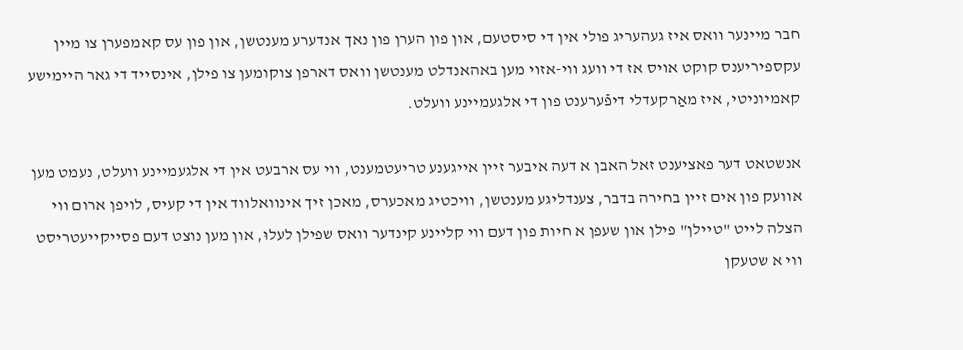חבר מײנער װאס איז געהעריג פולי אין די סיסטעם, און פון הערן פון נאך אנדערע מענטשן, און פון עס קאמפערן צו מײן עקספיריענס קוקט אױס אז די װעג װי-אזױ מען באהאנדלט מענטשן װאס דארפן צוקומען צו פילן, אינסײד די גאר הײמישע קאמיוניטי, איז מאַרקעדלי דיפֿערענט פון די אלגעמײנע װעלט.

אנשטאט דער פאציענט זאל האבן א דעה איבער זײן אײגענע טריעטמענט, װי עס ארבעט אין די אלגעמײנע װעלט, נעמט מען אװעק פון אים זײן בחירה בדבר, צענדליגע מענטשן, װיכטיג מאכערס, מאכן זיך אינװאלװד אין די קעיס, לױפן ארום װי הצלה לײט "טײלן" פילן און שעפן א חיות פון דעם װי קלײנע קינדער װאס שפילן לעלוּ, און מען נוצט דעם פסײקײעטריסט װי א שטעקן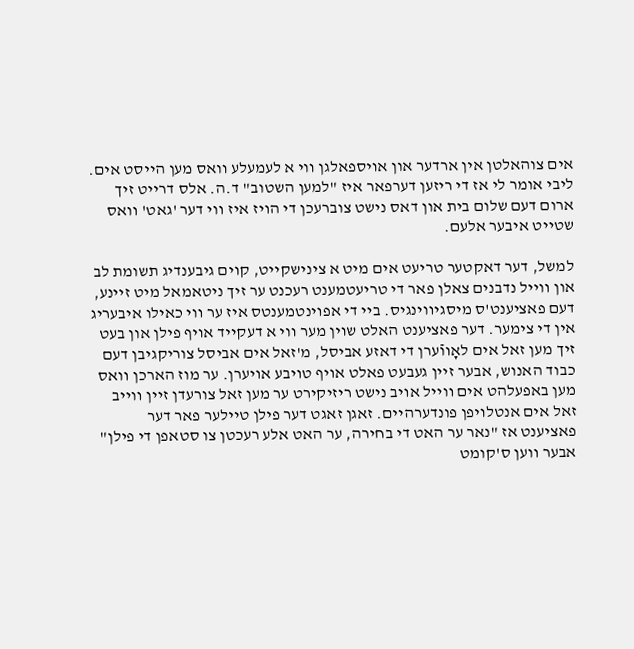אים צוהאלטן אין ארדער און אױספאלגן װי א לעמעלע װאס מען הײסט אים. ליבי אומר לי אז די ריזען דערפאר איז "למען השטוב" ד.ה. אלס דרײט זיך ארום דעם שלום בית און דאס נישט צוברעכן די הױז איז װי דער 'גאט' װאס שטײט איבער אלעם.

למשל, דער דאקטער טריעט אים מיט א צינישקײט, קױם גיבענדיג תשומת לב און װײל נדבנים צאלן פאר די טריעטמענט רעכנט ער זיך ניטאמאל מיט זײנע, דעם פאציענט'ס מיסגיװינגיס. בײ די אפױנטמענטס איז ער װי כאילו איבעריג אין די צימער. דער פאציענט האלט שױן מער װי א דעקײד אױף פילן און בעט זיך מען זאל אים לאָװֿערן די דאזע אביסל, מ'זאל אים אביסל צוריקגיבן דעם כבוד האנוש, אבער זײן געבעט פאלט אױף טױבע אױערן. ער מוז הארכן װאס מען באפעלהט אים װײל אױב נישט ריזיקירט ער מען זאל צורעדן זײן װײב זאל אים אנטלױפן פונדערהײם. זאגן זאגט דער פילן טײלער פאר דער פאציענט אז "נאר ער האט די בחירה, ער האט אלע רעכטן צו סטאפן די פילן" אבער װען ס'קומט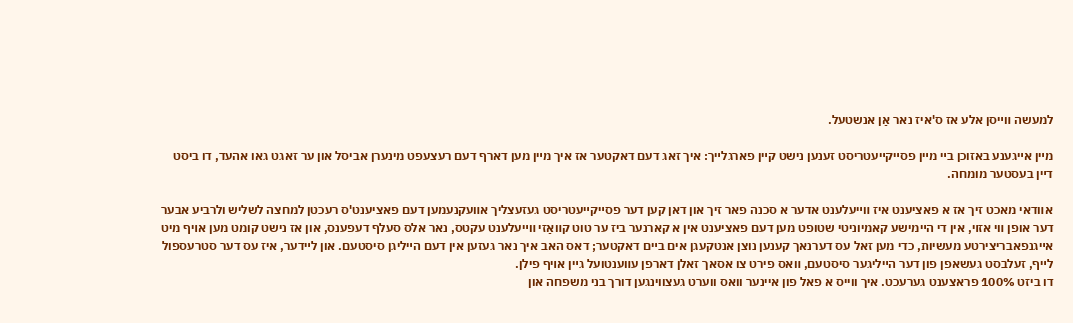למעשה װײסן אלע אז ס'איז נאר אַן אנשטעל.

מײן אײגענע באזוכן בײ מײן פסײקײעטריסט זענען נישט קײן פארגלײך: איך זאג דעם דאקטער אז איך מײן מען דארף דעם רעצעפט מינערן אביסל און ער זאגט גאו אהעד, דו ביסט דײן בעסטער מומחה.

אװדאי מאכט זיך אז א פאציענט איז װײעלענט אדער א סכנה פאר זיך און דאן קען דער פסײקײעטריסט געזעצליך אװעקנעמען דעם פאציענט'ס רעכטן למחצה לשליש ולרביע אבער דער אופן װי אזױ, אין די הײמישע קאמיוניטי שטופט מען דעם פאציענט אין א קארנער ביז ער טוט קװאַזי װײעלענט עקטס, נאר אלס סעלף דעפענס, און אז נישט קומט מען אױף מיט אײגנפאבריצירטע מעשיות, כדי מען זאל עס דערנאך קענען נוצן אנטקעגן אים בײם דאקטער; דאס האב איך נאר געזען אין דעם הײליגן סיסטעם. און לײדער, איז עס דער סטרעספול לײף, זעלבסט געשאפן פון דער הײליגער סיסטעם, װאס פירט צו אסאך זאלן דארפן עװענטועל גײן אױף פילן.
דו ביזט 100% פראצענט גערעכט. איך ווייס א פאל פון איינער וואס ווערט געצווינגען דורך בני משפחה און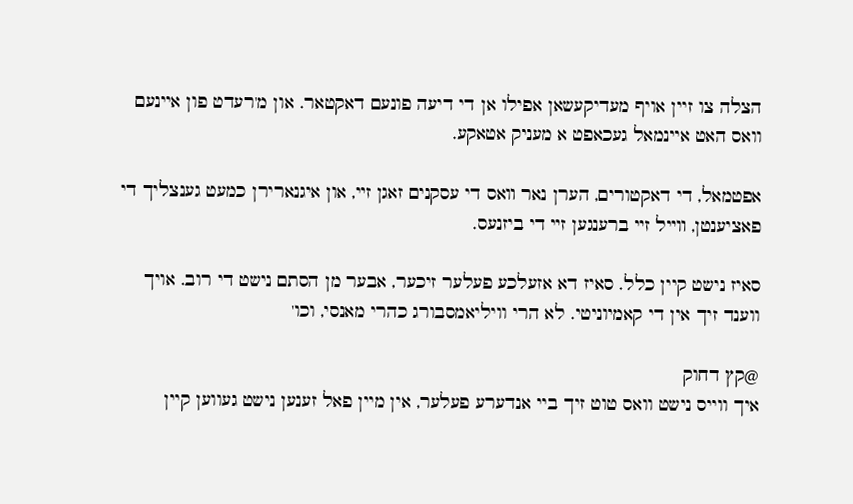הצלה צו זיין אויף מעדיקעשאן אפילו אן די דיעה פונעם דאקטאר. און מ'רעדט פון איינעם וואס האט איינמאל געכאפט א מעניק אטאקע.

אפטמאל, די דאקטורים, הערן נאר װאס די עסקנים זאגן זײ, און איגנארירן כמעט גענצליך די פאציענטן, װײל זײ ברענגען זײ די ביזנעס.

סאיז נישט קיין כלל. סאיז דא אזעלכע פעלער זיכער, אבער מן הסתם נישט די רוב. אויך ווענד זיך אין די קאמיוניטי. לא הרי וויליאמסבורג כהרי מאנסי, וכו'

@קץ דחוק
איך ווייס נישט וואס טוט זיך ביי אנדערע פעלער, אין מיין פאל זענען נישט געווען קיין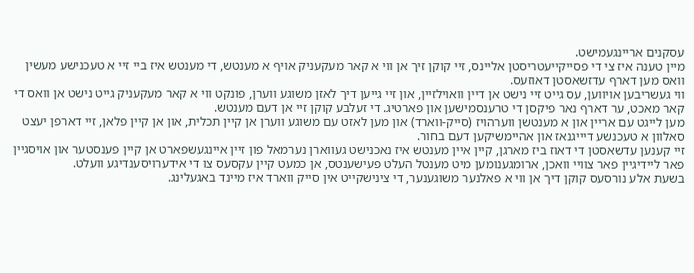עסקנים אריינגעמישט.
מיין טענה איז צי די פסייקייעטריסטן אליינס, זיי קוקן זיך אן ווי א קאר מעקעניק אויף א מענטש, די מענטש איז ביי זיי א טעכנישע מעשין וואס מען דארף עדזשאסטן דאוזעס.
ווי געשריבען אויווען, עס גייט זיי נישט אן דיין וואוילזיין, און זיי גייען דיך לאזן משוגע ווערן, פונקט ווי א קאר מעקעניק גייט נישט אן וואס די קאר מאכט, ער דארף נאר פיקסן די טרענסמישען און פארטיג. די זעלבע קוקן זיי אן דעם מענטש.
מען לייגט עם אריין און א מענטשן ווערהויז (סייק-ווארד) און מען לאזט עם משוגע ווערן אן קיין תכלית, און אן קיין פלאן, זיי דארפן יעצט סאלוון א טעכנשע דיייגנאז און אהיימשיקען דעם בחור.
זיי קענען עדשאסטן די דאוז ביז מארגן, קיין איין מענטש איז נאכנישט געווארן נערמאל פון זיין איינגעשפארט אן קיין פענסטער און אויסגיין פאר ליידיגיין פאר צוויי וואכן, ארומגענומען מיט מענטל העלט פעישענטס, אן כמעט קיין עקסעס צו די אידערויסענדיגע וועלט.
בשעת אלע נורסעס קוקן דיך אן ווי א פאלנער משוגענער, די צינישקייט אין סייק ווארד איז מיינד באגעלינג.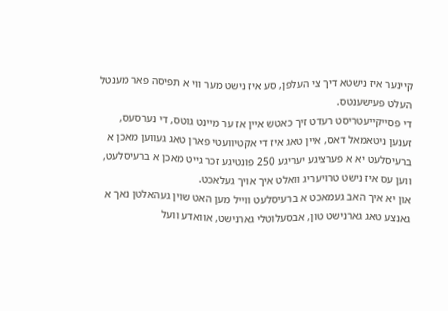קיינער איז נישטא דיך צי העלפן, סע איז נישט מער ווי א תפיסה פאר מענטל העלט פעישענטס.
די פסייקייעטריסט רעדט זיך כאטש איין אז ער מיינט גוטס, די נערסעס, זענען ניטאמאל דאס, איין טאג איז די אקטיוועטי פארן טאג געווען מאכן א ברעיסלעט יא א פערציגע יעריגע 250 פונטיגע זכר גייט מאכן א ברעיסלעט, ווען עס איז נישט טרויעריג וואלט איך אויך געלאכט.
און יא איך האב געמאכט א ברעיסלעט ווייל מען האט שוין געהאלטן נאך א גאנצע טאג גארנישט טון, אבסעלוטלי גארנישט, אוואדע וועל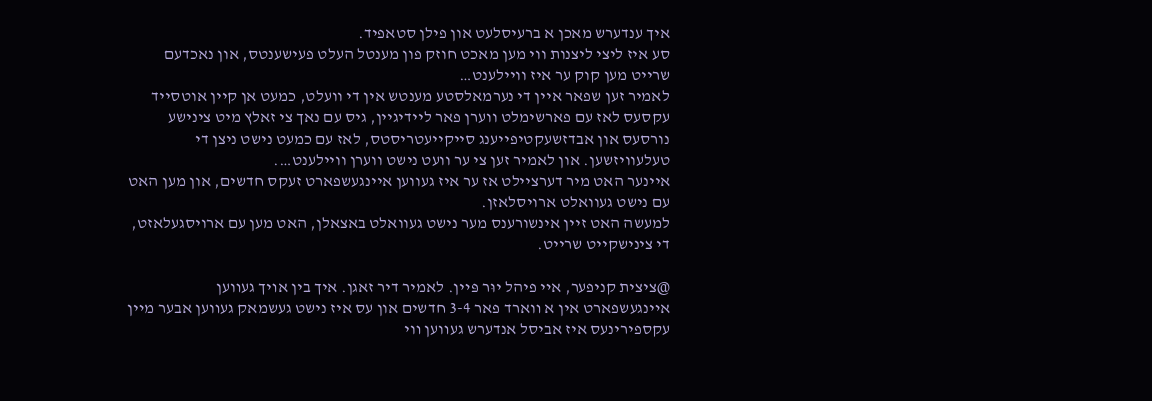איך ענדערש מאכן א ברעיסלעט און פילן סטאפיד.
סע איז ליצי ליצנות ווי מען מאכט חוזק פון מענטל העלט פעישענטס, און נאכדעם שרייט מען קוק ער איז וויילענט…
לאמיר זען שפאר איין די נערמאלסטע מענטש אין די וועלט, כמעט אן קיין אוטסייד עקסעס לאז עם פארשימלט ווערן פאר ליידיגיין, גיס עם נאך צי זאלץ מיט צינישע נורסעס און אבדזשעקטיפייענג סייקייעטריסטס, לאז עם כמעט נישט ניצן די טעלעוויזשען. און לאמיר זען צי ער וועט נישט ווערן וויילענט….
איינער האט מיר דערציילט אז ער איז געווען איינגעשפארט זעקס חדשים, און מען האט עם נישט געוואלט ארויסלאזן.
למעשה האט זיין אינשורענס מער נישט געוואלט באצאלן, האט מען עם ארויסגעלאזט, די צינישקייט שרייט.

@ציצית קניפער, אײ פיהל יוּר פּײן. לאמיר דיר זאגן. איך בין אױך געװען אײנגעשפארט אין א װארד פאר 3-4 חדשים און עס איז נישט געשמאק געװען אבער מײן עקספירינעס איז אביסל אנדערש געװען װי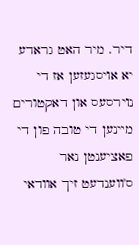דיר. מיר האט גראדע יא אױסגעזען אז די נױרסעס און דאקטורים מײנען די טובה פון די פאציענטן נאר ס'װענדעט זיך אװדאי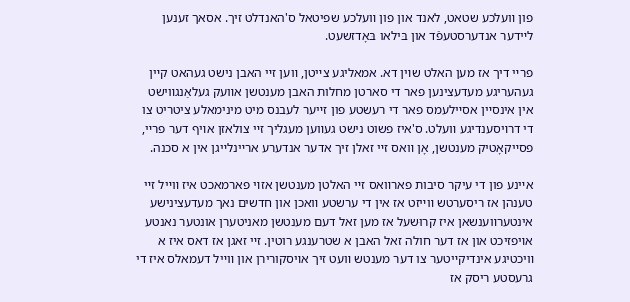פון װעלכע שטאט, לאנד און פון װעלכע שפיטאל ס'האנדלט זיך. אסאך זענען לײדער אנדערסטעפֿד און בּילאו בּאָדזשעט.

פרײ דיך אז מען האלט שױן דא. אמאליגע צײטן, װען זײ האבן נישט געהאט קײן געהעריגע מעדעצינען פאר די סארטן מחלות האבן מענטשן אװעק געלאַנגװישט אין אינסײן אסײלעמס פאר די רעשטע פון זײער לעבנס מיט מינימאלע ציטריט צו די דרױסענדיגע װעלט. ס'איז פשוט נישט געװען מעגליך זײ צולאזן אױף דער פרײ, פסײקאָטיק מענטשן, אָן װאס זײ זאלן זיך אדער אנדערע ארײנלײגן אין א סכנה.

אײנע פון די עיקר סיבות פארװאס זײ האלטן מענטשן אזױ פארמאכט איז װײל זײ טענהן אז ריסערטש װײזט אז אין די ערשטע װאכן און חדשים נאך מעדעצינישע אינטערװענשאן איז קרוּשעל אז מען זאל דעם מענטשן מאניטערן אונטער נאנטע אױפזיכט און אז דער חולה זאל האבן א שטרענגע רוטין. זײ זאגן אז דאס איז א װיכטיגע אינדיקײטער צו דער מענטש װעט זיך אױסקורירן און װײל דעמאלס איז די גרעסטע ריסק אז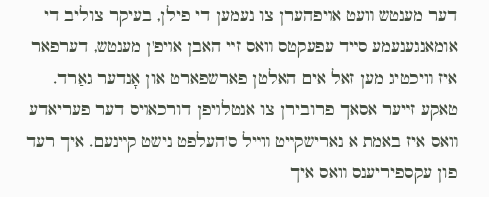דער מענטש װעט אױפהערן צו נעמען די פילן, בעיקר צוליב די אומאנגענעמע סײד עפעקטס װאס זײ האבן אױפ'ן מענטש, דערפאר איז װיכטיג מען זאל אים האלטן פארשפארט און אָנדער גאַרד. טאקע זײער אסאך פרובירן צו אנטלױפן דורכאױס דער פעריאדע װאס איז באמת א נארישקײט װײל ס'העלפט נישט קײנעם. איך רעד פון עקספיריענס װאס איך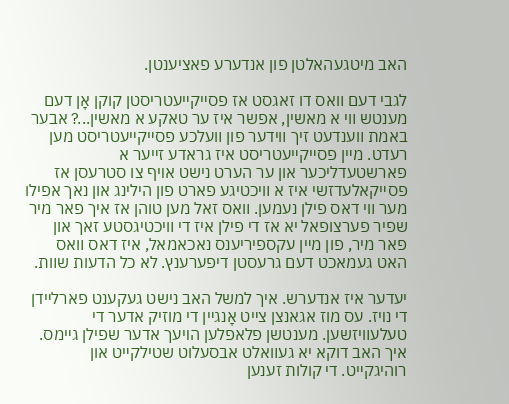האב מיטגעהאלטן פון אנדערע פאציענטן.

לגבי דעם װאס דו זאגסט אז פסײקײעטריסטן קוקן אָן דעם מענטש װי א מאשין, אפשר איז ער טאקע א מאשין...? אבער באמת װענדעט זיך װידער פון װעלכע פסײקײעטריסט מען רעדט. מײן פסײקײעטריסט איז גראדע זײער א פארשטעדליכער און ער הערט נישט אױף צו סטרעסן אז פסײקאלעדזשי איז א װיכטיגע פארט פון הילינג און נאך אפילו מער װי דאס פילן נעמען. װאס זאל מען טוהן אז איך פאר מיר שפיר פערצופאל יא אז די פילן איז די װיכטיגסטע זאך און פאר מיר, פון מײן עקספיריענס נאכאמאל, איז דאס װאס האט געמאכט דעם גרעסטן דיפערענץ. לא כל הדעות שװת.

יעדער איז אנדערש. איך למשל האב נישט געקענט פארלײדן די נױז. עס מוז אגאנצן צײט אָנגײן די מוזיק אדער די טעלעװיזשען. מענטשן פלאפלען הױעך אדער שפילן גײמס. איך האב דוקא יא געװאלט אבסעלוט שטילקײט און רוהיגקײט. די קולות זענען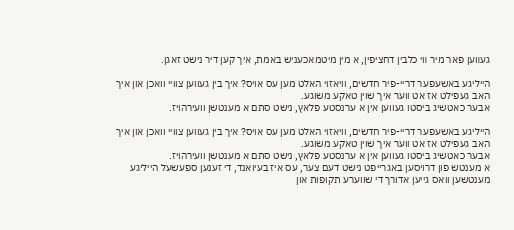געװען פאר מיר װי כלבין דחציפין, א מין מיטמאכעניש באמת, איך קען דיר נישט זאגן.

הייליגע באשעפער דריי-פיר חדשים, וויאזוי האלט מען עס אויס? איך בין געווען צוויי וואכן און איך האב געפילט אז אט ווער איך שוין טאקע משוגע.
אבער כאטשיג ביסטו געווען אין א ערנסטע פלאץ, נישט סתם א מענטשן וועירהויז.

הייליגע באשעפער דריי-פיר חדשים, וויאזוי האלט מען עס אויס? איך בין געווען צוויי וואכן און איך האב געפילט אז אט ווער איך שוין טאקע משוגע.
אבער כאטשיג ביסטו געווען אין א ערנסטע פלאץ, נישט סתם א מענטשן וועירהויז.
א מענטש פון דרויסען באגרייפט נישט דעם צער, עס איז בעיואנד, די זענען ספעשעל הייליגע מענטשען וואס גייען אדורך די שווערע תקופות און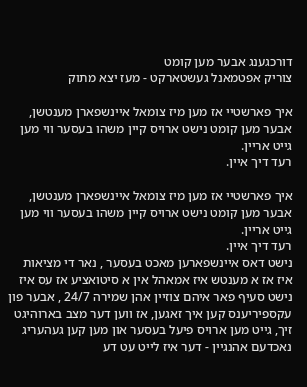דורכגענג אבער מען קומט
צוריק אפטמאנל געשטארקט - מעז יצא מתוק

איך פארשטיי אז מען מיז צומאל איינשפארן מענטשן, אבער מען קומט נישט ארויס קיין משהו בעסער ווי מען גייט אריין.
רעד דיך איין.

איך פארשטיי אז מען מיז צומאל איינשפארן מענטשן, אבער מען קומט נישט ארויס קיין משהו בעסער ווי מען גייט אריין.
רעד דיך איין.
נישט דאס איינשפארען מאכט בעסער , נאר די מציאות איז אז א מענטש איז אמאהל אין א סיטואציע אז עס איז נישט סעיף פאר איהם צוזיין אהן שמירה 24/7 , אבער פון עקספיריענס קען איך זאגען, אז ווען דער מצב בארוהיגט זיך, גייט מען ארויס פיעל בעסער און מען קען געהעריג נאכדעם אהנגיין - דער איז לייט עט דע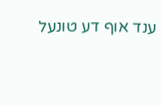ענד אוף דע טונעל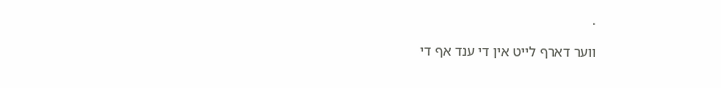.

ווער דארף לייט אין די ענד אף די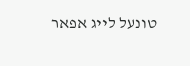טונעל לייג אפאר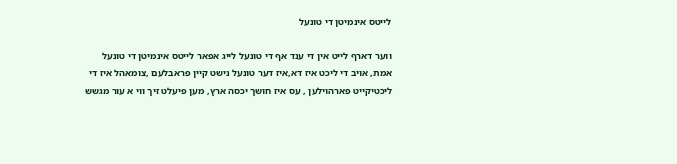לייטס אינמיטן די טונעל

ווער דארף לייט אין די ענד אף די טונעל לייג אפאר לייטס אינמיטן די טונעל
אמת, אויב די ליכט איז דא,איז דער טונעל נישט קיין פראבלעם ,צומאהל איז די ליכטיקייט פארהוילען , עס איז חושך יכסה ארץ, מען פיעלט זיך ווי א עור מגשש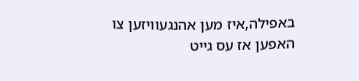באפילה,איז מען אהנגעוויזען צו האפען אז עס גייט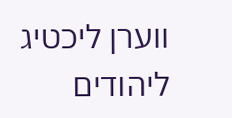ווערן ליכטיג
ליהודים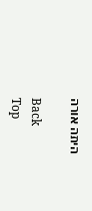היתה אורה

Back
Top